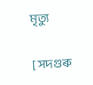মৃত্যু

[ সদগুৰু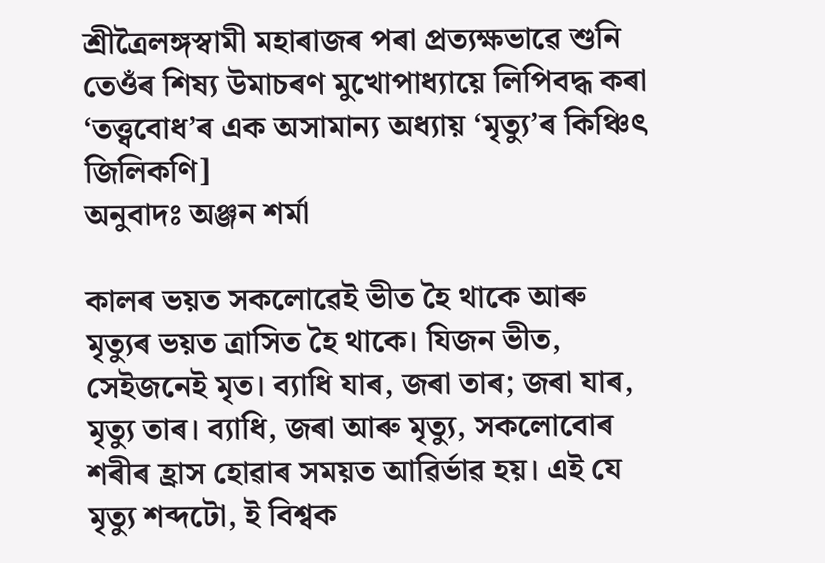শ্ৰীত্ৰৈলঙ্গস্বামী মহাৰাজৰ পৰা প্ৰত্যক্ষভাৱে শুনি তেওঁৰ শিষ্য উমাচৰণ মুখোপাধ্যায়ে লিপিবদ্ধ কৰা ‘তত্ত্ববোধ’ৰ এক অসামান্য অধ্যায় ‘মৃত্যু’ৰ কিঞ্চিৎ জিলিকণি]
অনুবাদঃ অঞ্জন শৰ্মা

কালৰ ভয়ত সকলোৱেই ভীত হৈ থাকে আৰু মৃত্যুৰ ভয়ত ত্ৰাসিত হৈ থাকে। যিজন ভীত, সেইজনেই মৃত। ব্যাধি যাৰ, জৰা তাৰ; জৰা যাৰ, মৃত্যু তাৰ। ব্যাধি, জৰা আৰু মৃত্যু, সকলোবোৰ শৰীৰ হ্ৰাস হোৱাৰ সময়ত আৱিৰ্ভাৱ হয়। এই যে মৃত্যু শব্দটো, ই বিশ্বক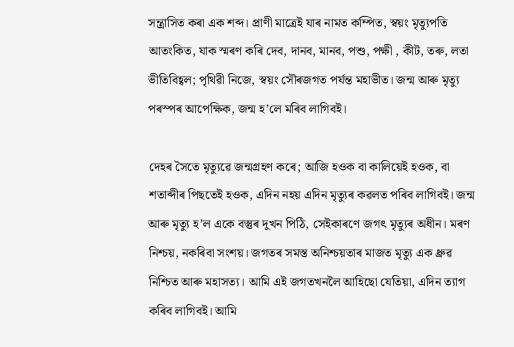সন্ত্ৰাসিত কৰা এক শব্দ। প্ৰাণী মাত্ৰেই যাৰ নামত কম্পিত, স্বয়ং মৃত্যুপতি আতংকিত, যাক স্মৰণ কৰি দেব, দানব, মানব, পশু, পক্ষী , কীট, তৰু, লতা ভীতিবিহ্বল; পৃথিৱী নিজে, স্বয়ং সৌৰজগত পৰ্যন্ত মহাভীত। জন্ম আৰু মৃত্যু পৰস্পৰ আপেক্ষিক, জন্ম হ’লে মৰিব লাগিবই।

দেহৰ সৈতে মৃত্যুৱে জন্মগ্ৰহণ কৰে; আজি হওক বা কালিয়েই হওক, বা শতাব্দীৰ পিছতেই হওক, এদিন নহয় এদিন মৃত্যুৰ কৱলত পৰিব লাগিবই। জন্ম আৰু মৃত্যু হ’ল একে বস্তুৰ দুখন পিঠি, সেইকাৰণে জগৎ মৃত্যুৰ অধীন। মৰণ নিশ্চয়, নকৰিবা সংশয়। জগতৰ সমস্ত অনিশ্চয়তাৰ মাজত মৃত্যু এক ধ্ৰুৱ নিশ্চিত আৰু মহাসত্য। আমি এই জগতখনলৈ আহিছো যেতিয়া, এদিন ত্যাগ কৰিব লাগিবই। আমি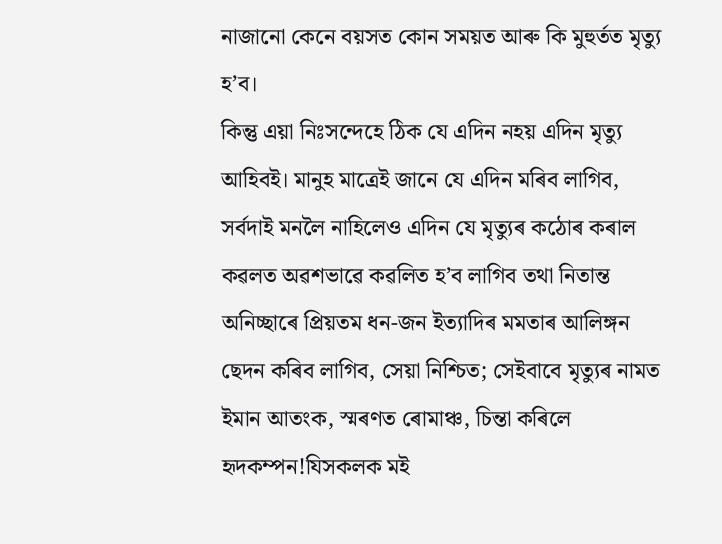নাজানো কেনে বয়সত কোন সময়ত আৰু কি মুহুৰ্তত মৃত্যু হ’ব।
কিন্তু এয়া নিঃসন্দেহে ঠিক যে এদিন নহয় এদিন মৃত্যু আহিবই। মানুহ মাত্ৰেই জানে যে এদিন মৰিব লাগিব, সৰ্বদাই মনলৈ নাহিলেও এদিন যে মৃত্যুৰ কঠোৰ কৰাল কৱলত অৱশভাৱে কৱলিত হ’ব লাগিব তথা নিতান্ত অনিচ্ছাৰে প্ৰিয়তম ধন-জন ইত্যাদিৰ মমতাৰ আলিঙ্গন ছেদন কৰিব লাগিব, সেয়া নিশ্চিত; সেইবাবে মৃত্যুৰ নামত ইমান আতংক, স্মৰণত ৰোমাঞ্চ, চিন্তা কৰিলে হৃদকম্পন!যিসকলক মই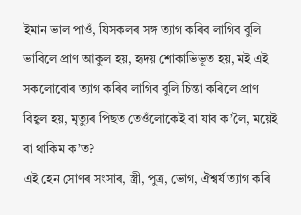ইমান ভাল পাওঁ, যিসকলৰ সঙ্গ ত্যাগ কৰিব লাগিব বুলি ভাবিলে প্ৰাণ আকুল হয়, হৃদয় শোকাভিভূত হয়, মই এই সকলোবোৰ ত্যাগ কৰিব লাগিব বুলি চিন্তা কৰিলে প্ৰাণ বিহ্বল হয়, মৃত্যুৰ পিছত তেওঁলোকেই বা যাব ক’লৈ, ময়েই বা থাকিম ক’ত?
এই হেন সোণৰ সংসাৰ, স্ত্ৰী, পুত্ৰ, ভোগ, ঐশ্বৰ্য ত্যাগ কৰি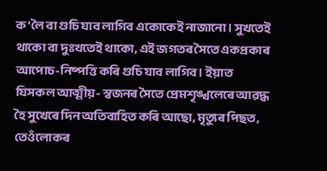ক’লৈ বা গুচি যাব লাগিব একোকেই নাজানো। সুখতেই থাকো বা দুঃখতেই থাকো, এই জগতৰ সৈতে একপ্ৰকাৰ আপোচ-নিষ্পত্তি কৰি গুচি যাব লাগিব। ইয়াত যিসকল আত্মীয়- স্বজনৰ সৈতে প্ৰেমশৃঙ্খলেৰে আৱদ্ধ হৈ সুখেৰে দিন অতিবাহিত কৰি আছো, মৃত্যুৰ পিছত, তেওঁলোকৰ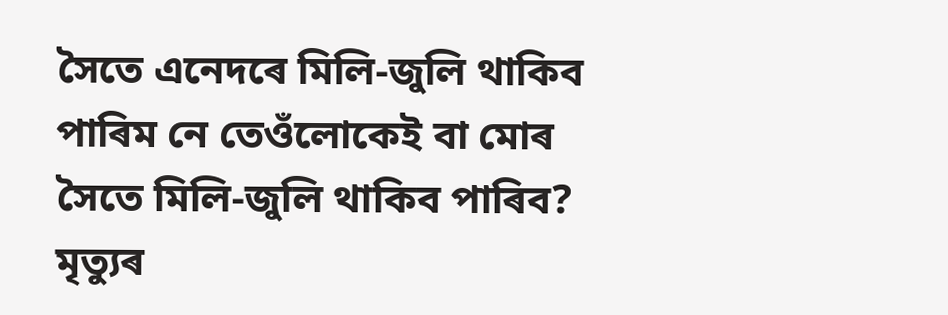সৈতে এনেদৰে মিলি-জুলি থাকিব পাৰিম নে তেওঁলোকেই বা মোৰ সৈতে মিলি-জুলি থাকিব পাৰিব? মৃত্যুৰ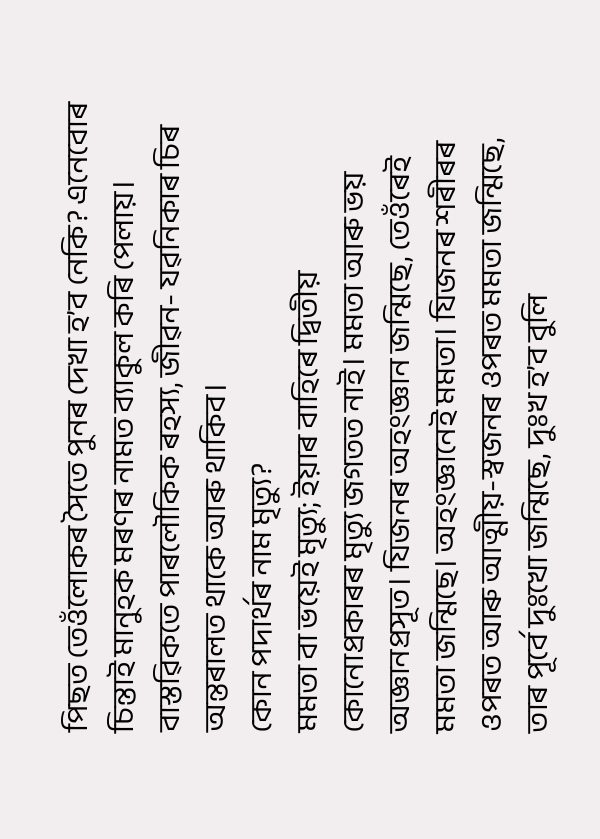পিছত তেওঁলোকৰ সৈতে পুনৰ দেখা হ’ব নেকি? এনেবোৰ চিন্তাই মানুহক মৰণৰ নামত ব্যাকুল কৰি পেলায়। বাস্তৱিকতে পাৰলৌকিক ৰহস্য, জীৱন- যৱনিকাৰ চিৰ অন্তৰালত থাকে আৰু থাকিব।
কোন পদাৰ্থৰ নাম মৃত্যু?
মমতা বা ভয়েই মৃত্যু; ইয়াৰ বাহিৰে দ্বিতীয় কোনোপ্ৰকাৰৰ মৃত্যু জগতত নাই। মমতা আৰু ভয় অজ্ঞানপ্ৰসূত। যিজনৰ অহংজ্ঞান জন্মিছে, তেওঁৰেই মমতা জন্মিছে। অহংজ্ঞানেই মমতা। যিজনৰ শৰীৰৰ ওপৰত আৰু আত্মীয়-স্বজনৰ ওপৰত মমতা জন্মিছে, তাৰ পূৰ্বে দুঃখো জন্মিছে, দুঃখ হ’ব বুলি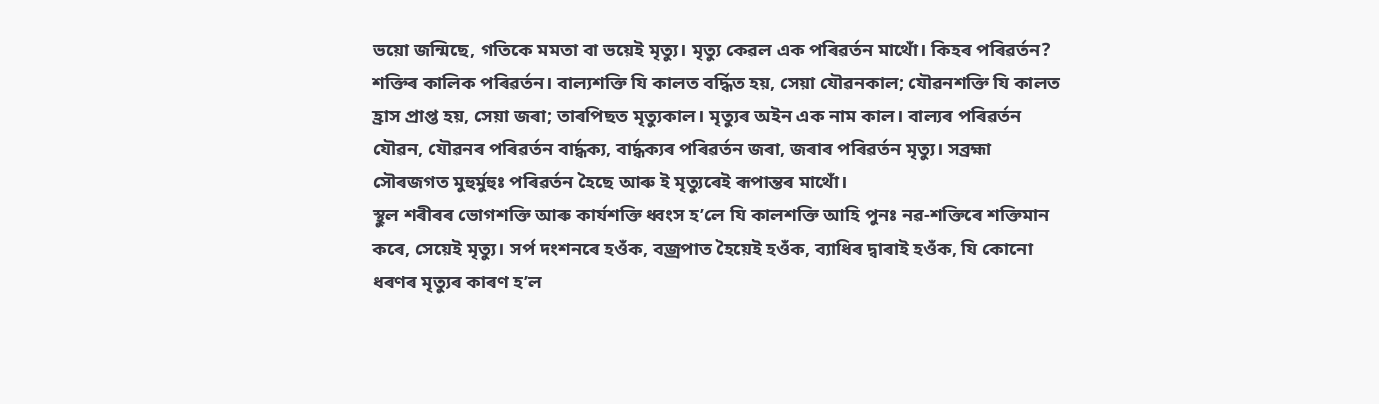ভয়ো জন্মিছে, গতিকে মমতা বা ভয়েই মৃত্যু। মৃত্যু কেৱল এক পৰিৱৰ্তন মাথোঁ। কিহৰ পৰিৱৰ্তন? শক্তিৰ কালিক পৰিৱৰ্তন। বাল্যশক্তি যি কালত বৰ্দ্ধিত হয়, সেয়া যৌৱনকাল; যৌৱনশক্তি যি কালত হ্ৰাস প্ৰাপ্ত হয়, সেয়া জৰা; তাৰপিছত মৃত্যুকাল। মৃত্যুৰ অইন এক নাম কাল। বাল্যৰ পৰিৱৰ্তন যৌৱন, যৌৱনৰ পৰিৱৰ্তন বাৰ্দ্ধক্য, বাৰ্দ্ধক্যৰ পৰিৱৰ্তন জৰা, জৰাৰ পৰিৱৰ্তন মৃত্যু। সব্ৰহ্মা সৌৰজগত মুহুৰ্মুহুঃ পৰিৱৰ্তন হৈছে আৰু ই মৃত্যুৰেই ৰূপান্তৰ মাথোঁ।
স্থুল শৰীৰৰ ভোগশক্তি আৰু কাৰ্যশক্তি ধ্বংস হ’লে যি কালশক্তি আহি পুনঃ নৱ-শক্তিৰে শক্তিমান কৰে, সেয়েই মৃত্যু। সৰ্প দংশনৰে হওঁক, বজ্ৰপাত হৈয়েই হওঁক, ব্যাধিৰ দ্বাৰাই হওঁক, যি কোনো ধৰণৰ মৃত্যুৰ কাৰণ হ’ল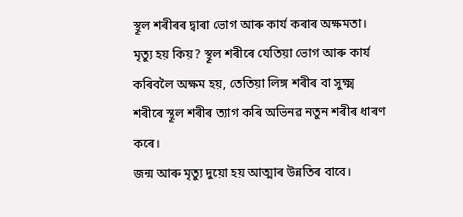স্থূল শৰীৰৰ দ্বাৰা ভোগ আৰু কাৰ্য কৰাৰ অক্ষমতা। মৃত্যু হয় কিয়? স্থূল শৰীৰে যেতিয়া ভোগ আৰু কাৰ্য কৰিবলৈ অক্ষম হয়, তেতিয়া লিঙ্গ শৰীৰ বা সুক্ষ্ম শৰীৰে স্থূল শৰীৰ ত্যাগ কৰি অভিনৱ নতুন শৰীৰ ধাৰণ কৰে।
জন্ম আৰু মৃত্যু দুয়ো হয় আত্মাৰ উন্নতিৰ বাবে।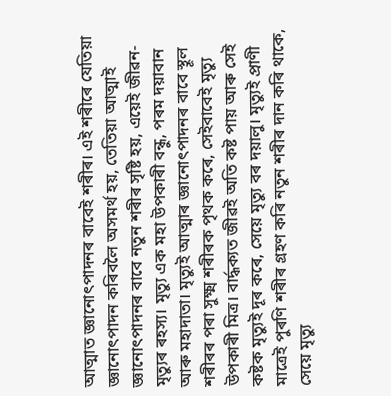আত্মাত জ্ঞানোৎপাদনৰ বাবেই শৰীৰ। এই শৰীৰে যেতিয়া জ্ঞানোৎপাদন কৰিবলৈ অসমৰ্থ হয়, তেতিয়া আত্মাই জ্ঞানোৎপাদনৰ বাবে নতুন শৰীৰ সৃষ্টি হয়, এয়েই জীৱন-মৃত্যুৰ ৰহস্য। মৃত্যু এক মহা উপকাৰী বন্ধু, পৰম দয়াবান আৰু মহাদাতা। মৃত্যুই আত্মাৰ জ্ঞানোৎপাদনৰ বাবে স্থূল শৰীৰৰ পৰা সুক্ষ্ম শৰীৰক পৃথক কৰে, সেইবাবেই মৃত্যু উপকাৰী মিত্ৰ। বাৰ্দ্ধক্যত জীৱই অতি কষ্ট পায় আৰু সেই কষ্টক মৃত্যুই দূৰ কৰে, সেয়ে মৃত্যু বৰ দয়ালু। মৃত্যুই প্ৰাণী মাত্ৰেই পুৰণি শৰীৰ গ্ৰহণ কৰি নতুন শৰীৰ দান কৰি থাকে, সেয়ে মৃত্যু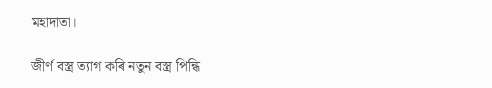মহাদাতা।

জীৰ্ণ বস্ত্ৰ ত্যাগ কৰি নতুন বস্ত্ৰ পিন্ধি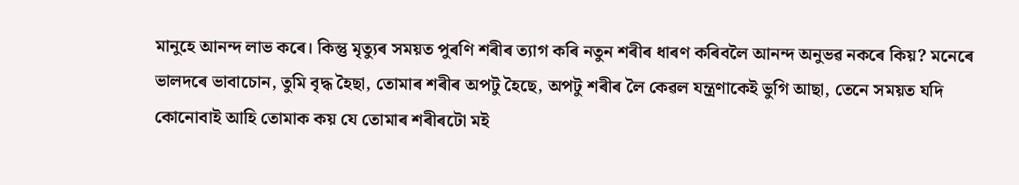মানুহে আনন্দ লাভ কৰে। কিন্তু মৃত্যুৰ সময়ত পুৰণি শৰীৰ ত্যাগ কৰি নতুন শৰীৰ ধাৰণ কৰিবলৈ আনন্দ অনুভৱ নকৰে কিয়? মনেৰে ভালদৰে ভাবাচোন, তুমি বৃদ্ধ হৈছা, তোমাৰ শৰীৰ অপটু হৈছে, অপটু শৰীৰ লৈ কেৱল যন্ত্ৰণাকেই ভুগি আছা, তেনে সময়ত যদি কোনোবাই আহি তোমাক কয় যে তোমাৰ শৰীৰটো মই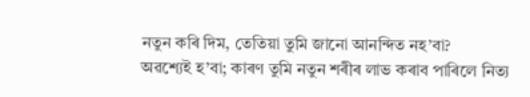নতুন কৰি দিম, তেতিয়া তুমি জানো আনন্দিত নহ’বা?
অৱশ্যেই হ’বা; কাৰণ তুমি নতুন শৰীৰ লাভ কৰাব পাৰিলে নিত্য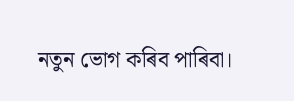নতুন ভোগ কৰিব পাৰিবা।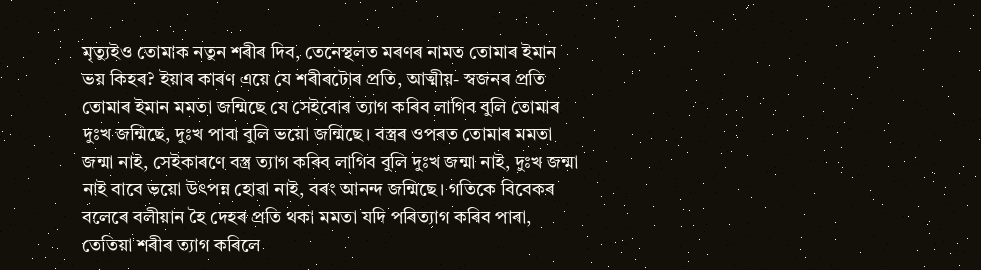মৃত্যুইও তোমাক নতুন শৰীৰ দিব, তেনেস্থলত মৰণৰ নামত তোমাৰ ইমান ভয় কিহৰ? ইয়াৰ কাৰণ এয়ে যে শৰীৰটোৰ প্ৰতি, আত্মীয়- স্বজনৰ প্ৰতি তোমাৰ ইমান মমতা জন্মিছে যে সেইবোৰ ত্যাগ কৰিব লাগিব বুলি তোমাৰ দুঃখ জন্মিছে, দুঃখ পাবা বুলি ভয়ো জন্মিছে। বস্ত্ৰৰ ওপৰত তোমাৰ মমতা জন্মা নাই, সেইকাৰণে বস্ত্ৰ ত্যাগ কৰিব লাগিব বুলি দুঃখ জন্মা নাই, দুঃখ জন্মা নাই বাবে ভয়ো উৎপন্ন হোৱা নাই, বৰং আনন্দ জন্মিছে। গতিকে বিবেকৰ বলেৰে বলীয়ান হৈ দেহৰ প্ৰতি থকা মমতা যদি পৰিত্যাগ কৰিব পাৰা, তেতিয়া শৰীৰ ত্যাগ কৰিলে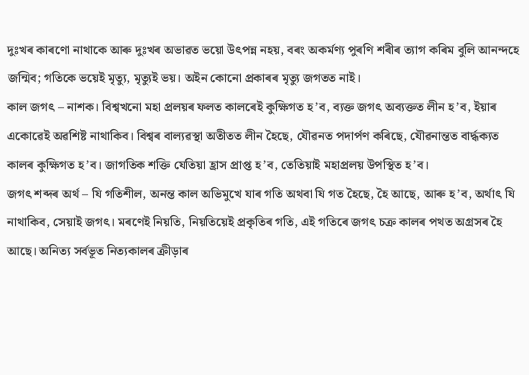দুঃখৰ কাৰণো নাথাকে আৰু দুঃখৰ অভাৱত ভয়ো উৎপন্ন নহয়, বৰং অকৰ্মণ্য পুৰণি শৰীৰ ত্যাগ কৰিম বুলি আনন্দহে জন্মিব; গতিকে ভয়েই মৃত্যু, মৃত্যুই ভয়। অইন কোনো প্ৰকাৰৰ মৃত্যু জগতত নাই।
কাল জগৎ – নাশক। বিশ্বখনো মহা প্ৰলয়ৰ ফলত কালৰেই কুক্ষিগত হ’ব, ব্যক্ত জগৎ অব্যক্তত লীন হ’ব, ইয়াৰ একোৱেই অৱশিষ্ট নাথাকিব। বিশ্বৰ বাল্যৱস্থা অতীতত লীন হৈছে, যৌৱনত পদাৰ্পণ কৰিছে, যৌৱনান্তত বাৰ্দ্ধক্যত কালৰ কুক্ষিগত হ’ব। জাগতিক শক্তি যেতিয়া হ্ৰাস প্ৰাপ্ত হ’ব, তেতিয়াই মহাপ্ৰলয় উপস্থিত হ’ব।
জগৎ শব্দৰ অৰ্থ – যি গতিশীল, অনন্ত কাল অভিমুখে যাৰ গতি অথবা যি গত হৈছে, হৈ আছে, আৰু হ’ব, অৰ্থাৎ যি নাথাকিব, সেয়াই জগৎ। মৰণেই নিয়তি, নিয়তিয়েই প্ৰকৃতিৰ গতি, এই গতিৰে জগৎ চক্ৰ কালৰ পথত অগ্ৰসৰ হৈ আছে। অনিত্য সৰ্বভূত নিত্যকালৰ ক্ৰীড়াৰ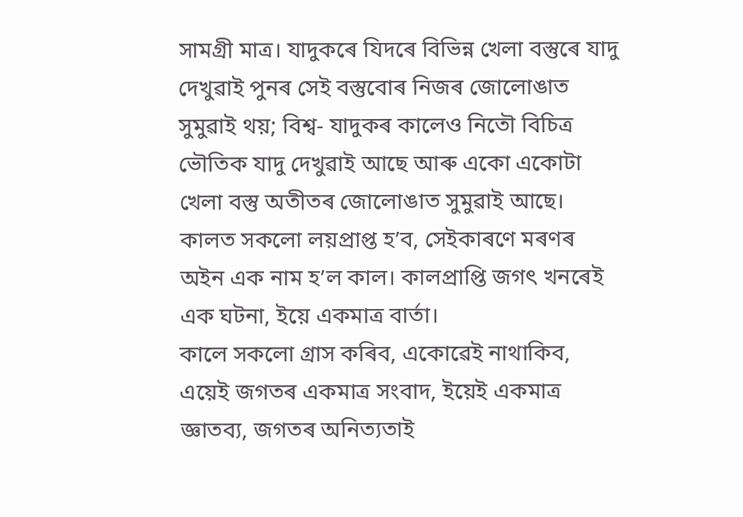সামগ্ৰী মাত্ৰ। যাদুকৰে যিদৰে বিভিন্ন খেলা বস্তুৰে যাদু দেখুৱাই পুনৰ সেই বস্তুবোৰ নিজৰ জোলোঙাত সুমুৱাই থয়; বিশ্ব- যাদুকৰ কালেও নিতৌ বিচিত্ৰ ভৌতিক যাদু দেখুৱাই আছে আৰু একো একোটা খেলা বস্তু অতীতৰ জোলোঙাত সুমুৱাই আছে। কালত সকলো লয়প্ৰাপ্ত হ’ব, সেইকাৰণে মৰণৰ অইন এক নাম হ’ল কাল। কালপ্ৰাপ্তি জগৎ খনৰেই এক ঘটনা, ইয়ে একমাত্ৰ বাৰ্তা।
কালে সকলো গ্ৰাস কৰিব, একোৱেই নাথাকিব, এয়েই জগতৰ একমাত্ৰ সংবাদ, ইয়েই একমাত্ৰ জ্ঞাতব্য, জগতৰ অনিত্যতাই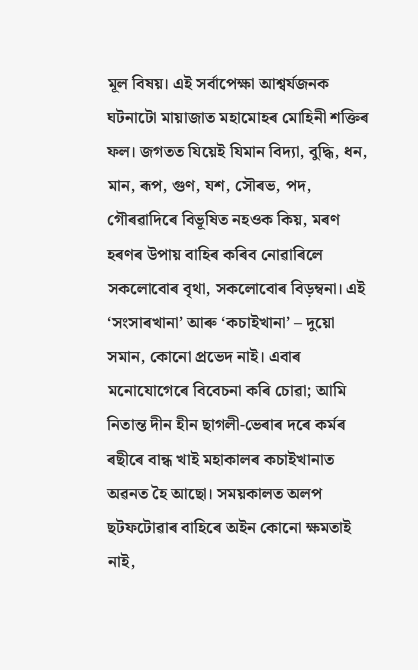মূল বিষয়। এই সৰ্বাপেক্ষা আশ্বৰ্যজনক ঘটনাটো মায়াজাত মহামোহৰ মোহিনী শক্তিৰ ফল। জগতত যিয়েই যিমান বিদ্যা, বুদ্ধি, ধন, মান, ৰূপ, গুণ, যশ, সৌৰভ, পদ, গৌৰৱাদিৰে বিভূষিত নহওক কিয়, মৰণ হৰণৰ উপায় বাহিৰ কৰিব নোৱাৰিলে সকলোবোৰ বৃথা, সকলোবোৰ বিড়ম্বনা। এই ‘সংসাৰখানা’ আৰু ‘কচাইখানা’ – দুয়ো সমান, কোনো প্ৰভেদ নাই। এবাৰ মনোযোগেৰে বিবেচনা কৰি চোৱা; আমি নিতান্ত দীন হীন ছাগলী-ভেৰাৰ দৰে কৰ্মৰ ৰছীৰে বান্ধ খাই মহাকালৰ কচাইখানাত অৱনত হৈ আছো। সময়কালত অলপ ছটফটোৱাৰ বাহিৰে অইন কোনো ক্ষমতাই নাই,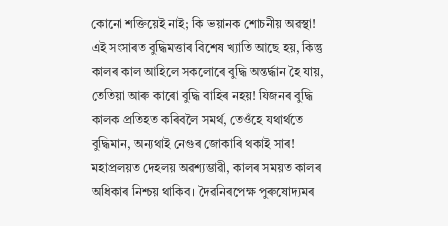কোনো শক্তিয়েই নাই; কি ভয়ানক শোচনীয় অৱস্থা!
এই সংসাৰত বুদ্ধিমত্তাৰ বিশেষ খ্যাতি আছে হয়, কিন্তু কালৰ কাল আহিলে সকলোৰে বুদ্ধি অন্তৰ্দ্ধান হৈ যায়, তেতিয়া আৰু কাৰো বুদ্ধি বাহিৰ নহয়! যিজনৰ বুদ্ধি কালক প্ৰতিহত কৰিবলৈ সমৰ্থ, তেওঁহে যথাৰ্থতে বুদ্ধিমান, অন্যথাই নেগুৰ জোকাৰি থকাই সাৰ! মহাপ্ৰলয়ত দেহলয় অৱশ্যম্ভাৱী, কালৰ সময়ত কালৰ অধিকাৰ নিশ্চয় থাকিব। দৈৱনিৰপেক্ষ পুৰুষোদ্যমৰ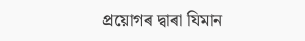প্ৰয়োগৰ দ্বাৰা যিমান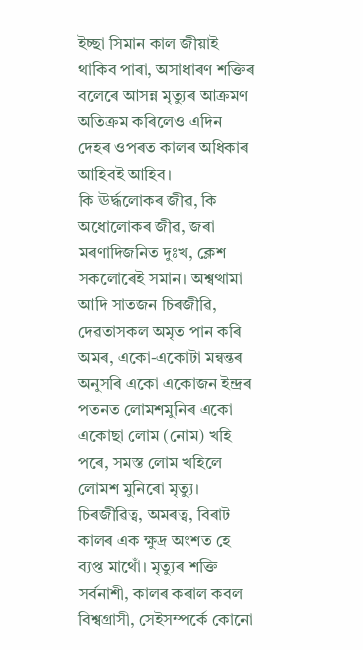ইচ্ছা সিমান কাল জীয়াই থাকিব পাৰা, অসাধাৰণ শক্তিৰ বলেৰে আসন্ন মৃত্যুৰ আক্ৰমণ অতিক্ৰম কৰিলেও এদিন দেহৰ ওপৰত কালৰ অধিকাৰ আহিবই আহিব।
কি ঊৰ্দ্ধলোকৰ জীৱ, কি অধোলোকৰ জীৱ, জৰা মৰণাদিজনিত দুঃখ, ক্লেশ সকলোৰেই সমান। অশ্বত্থামা আদি সাতজন চিৰজীৱি, দেৱতাসকল অমৃত পান কৰি অমৰ, একো-একোটা মন্বন্তৰ অনুসৰি একো একোজন ইন্দ্ৰৰ পতনত লোমশমুনিৰ একো একোছা লোম (নোম) খহি পৰে, সমস্ত লোম খহিলে লোমশ মুনিৰো মৃত্যু। চিৰজীৱিত্ব, অমৰত্ব, বিৰাট কালৰ এক ক্ষুদ্ৰ অংশত হে ব্যপ্ত মাথোঁ। মৃত্যুৰ শক্তি সৰ্বনাশী, কালৰ কৰাল কবল বিশ্বগ্ৰাসী, সেইসম্পৰ্কে কোনো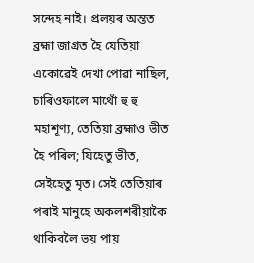সন্দেহ নাই। প্ৰলয়ৰ অন্তত ব্ৰহ্মা জাগ্ৰত হৈ যেতিয়া একোৱেই দেখা পোৱা নাছিল, চাৰিওফালে মাথোঁ হু হু মহাশূণ্য, তেতিয়া ব্ৰহ্মাও ভীত হৈ পৰিল; যিহেতু ভীত, সেইহেতু মৃত। সেই তেতিয়াৰ পৰাই মানুহে অকলশৰীয়াকৈ থাকিবলৈ ভয় পায়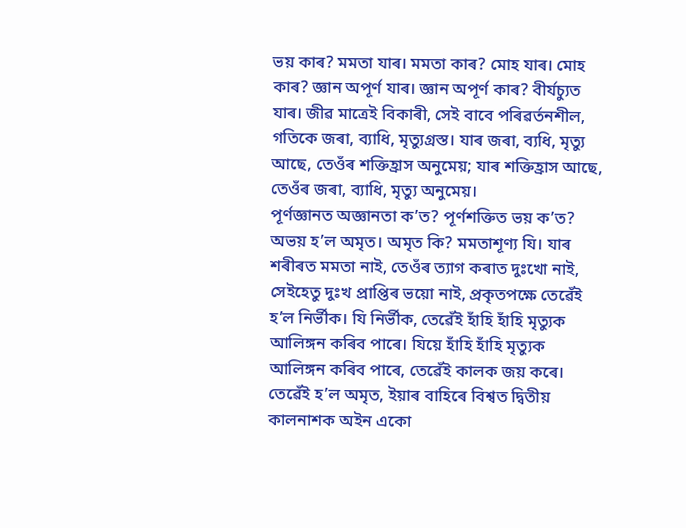ভয় কাৰ? মমতা যাৰ। মমতা কাৰ? মোহ যাৰ। মোহ কাৰ? জ্ঞান অপূৰ্ণ যাৰ। জ্ঞান অপূৰ্ণ কাৰ? বীৰ্যচ্যুত যাৰ। জীৱ মাত্ৰেই বিকাৰী, সেই বাবে পৰিৱৰ্তনশীল, গতিকে জৰা, ব্যাধি, মৃত্যুগ্ৰস্ত। যাৰ জৰা, ব্যধি, মৃত্যু আছে, তেওঁৰ শক্তিহ্ৰাস অনুমেয়; যাৰ শক্তিহ্ৰাস আছে, তেওঁৰ জৰা, ব্যাধি, মৃত্যু অনুমেয়।
পূৰ্ণজ্ঞানত অজ্ঞানতা ক’ত? পূৰ্ণশক্তিত ভয় ক’ত? অভয় হ’ল অমৃত। অমৃত কি? মমতাশূণ্য যি। যাৰ শৰীৰত মমতা নাই, তেওঁৰ ত্যাগ কৰাত দুঃখো নাই, সেইহেতু দুঃখ প্ৰাপ্তিৰ ভয়ো নাই, প্ৰকৃতপক্ষে তেৱেঁই হ’ল নিৰ্ভীক। যি নিৰ্ভীক, তেৱেঁই হাঁহি হাঁহি মৃত্যুক আলিঙ্গন কৰিব পাৰে। যিয়ে হাঁহি হাঁহি মৃত্যুক আলিঙ্গন কৰিব পাৰে, তেৱেঁই কালক জয় কৰে। তেৱেঁই হ’ল অমৃত, ইয়াৰ বাহিৰে বিশ্বত দ্বিতীয় কালনাশক অইন একো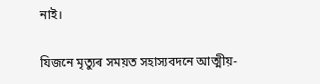নাই।

যিজনে মৃত্যুৰ সময়ত সহাস্যবদনে আত্মীয়-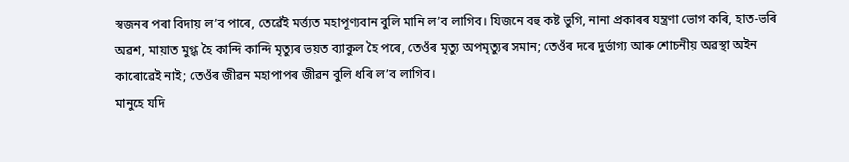স্বজনৰ পৰা বিদায় ল’ব পাৰে, তেৱেঁই মৰ্ত্ত্যত মহাপূণ্যবান বুলি মানি ল’ব লাগিব। যিজনে বহু কষ্ট ভুগি, নানা প্ৰকাৰৰ যন্ত্ৰণা ভোগ কৰি, হাত-ভৰি অৱশ, মায়াত মুগ্ধ হৈ কান্দি কান্দি মৃত্যুৰ ভয়ত ব্যাকুল হৈ পৰে, তেওঁৰ মৃত্যু অপমৃত্যুৰ সমান; তেওঁৰ দৰে দুৰ্ভাগ্য আৰু শোচনীয় অৱস্থা অইন কাৰোৱেই নাই; তেওঁৰ জীৱন মহাপাপৰ জীৱন বুলি ধৰি ল’ব লাগিব।
মানুহে যদি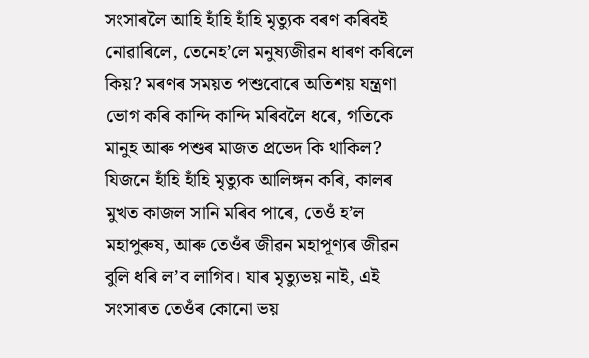সংসাৰলৈ আহি হাঁহি হাঁহি মৃত্যুক বৰণ কৰিবই নোৱাৰিলে, তেনেহ’লে মনুষ্যজীৱন ধাৰণ কৰিলে কিয়? মৰণৰ সময়ত পশুবোৰে অতিশয় যন্ত্ৰণা ভোগ কৰি কান্দি কান্দি মৰিবলৈ ধৰে, গতিকে মানুহ আৰু পশুৰ মাজত প্ৰভেদ কি থাকিল? যিজনে হাঁহি হাঁহি মৃত্যুক আলিঙ্গন কৰি, কালৰ মুখত কাজল সানি মৰিব পাৰে, তেওঁ হ’ল মহাপুৰুষ, আৰু তেওঁৰ জীৱন মহাপূণ্যৰ জীৱন বুলি ধৰি ল’ব লাগিব। যাৰ মৃত্যুভয় নাই, এই সংসাৰত তেওঁৰ কোনো ভয়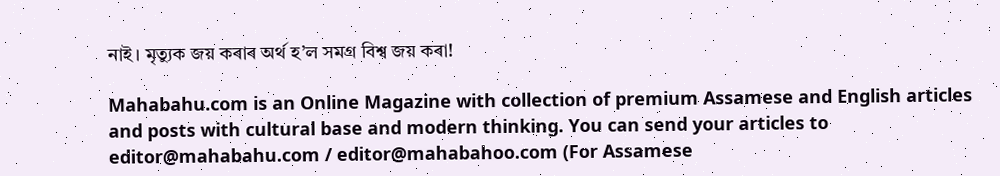নাই। মৃত্যুক জয় কৰাৰ অৰ্থ হ’ল সমগ্ৰ বিশ্ব জয় কৰা!

Mahabahu.com is an Online Magazine with collection of premium Assamese and English articles and posts with cultural base and modern thinking. You can send your articles to editor@mahabahu.com / editor@mahabahoo.com (For Assamese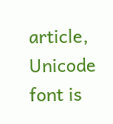article, Unicode font is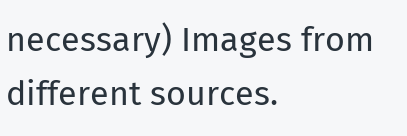necessary) Images from different sources.